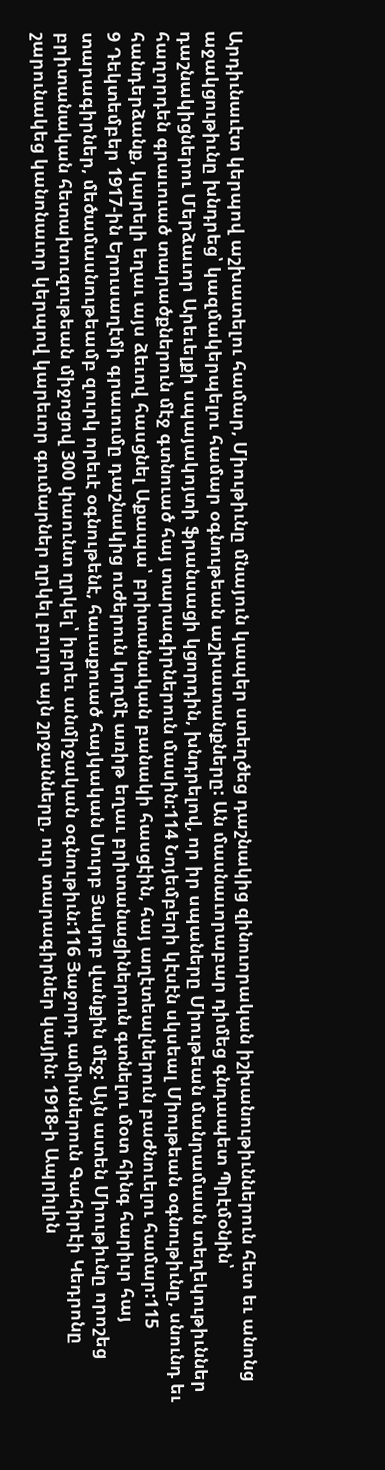Արդիւնաւէտ կերպով աշխատելու համար, Միութիւնը մնայուն կապեր ստեղծեց դաշնակից զինուորական իշխանութիւններուն հետ եւ անոնց աջակցութիւնը խնդրեց՝ կազմակերպելու համար օգնութեան աշխատանքները: Ան մասնաւորաբար դիմեց գնդապետ Պրէմօնին՝ դաշնակիցներու Մերձաւոր Արեւելքի սպայակոյտի ֆրանսացի կցորդին, խնդրելով, որ իր սպաները Միութեան մանրամասն տեղեկութիւններ հաղորդեն գրաւուած տարածքներուն մէջ գտնուած հայ տարագիրներուն մասին:114 Նոյեմբերի կէսէն սկսեալ Միութեան օգնութիւնը, սնունդ եւ հանդերձանք, կարելի եղաւ այս ձեւով հասցնել Աքապա՝ բրիտանական բանակի հասցէին, հայ աղէտեալներուն բաժնուելու համար:115
9 Դեկտեմբեր 1917-ին Երուսաղէմի գրաւումը դաշնակից ուժերուն կողմէ առիթ եղաւ բրիտանացիներուն գտնելու մօտ հինգ հարիւր հայ տարագիրներ, մեծամասնութեամբ զուրկ որեւէ օգնութենէ, հաւաքուած հայկական Սուրբ Յակոբ վանքին մէջ: Այն ատեն Միութիւնը որոշեց բրիտանական հետախուզութեան միջոցով 300 փաունտ ղրկել՝ իբրեւ անմիջական օգնութիւն:116 Յաջորդ ամիսներուն Գահիրէի Կեդրոնը շարունակեց կանոնաւոր կերպով կարեւոր գումարներ ղրկել բոլոր այն շրջանները, ուր տարագիրներ կային: 1918-ի Ապրիլին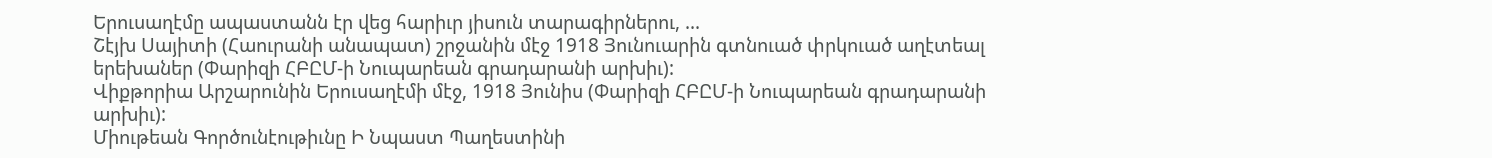Երուսաղէմը ապաստանն էր վեց հարիւր յիսուն տարագիրներու, ...
Շէյխ Սայիտի (Հաուրանի անապատ) շրջանին մէջ 1918 Յունուարին գտնուած փրկուած աղէտեալ երեխաներ (Փարիզի ՀԲԸՄ-ի Նուպարեան գրադարանի արխիւ):
Վիքթորիա Արշարունին Երուսաղէմի մէջ, 1918 Յունիս (Փարիզի ՀԲԸՄ-ի Նուպարեան գրադարանի արխիւ):
Միութեան Գործունէութիւնը Ի Նպաստ Պաղեստինի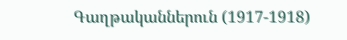Գաղթականներուն (1917-1918)